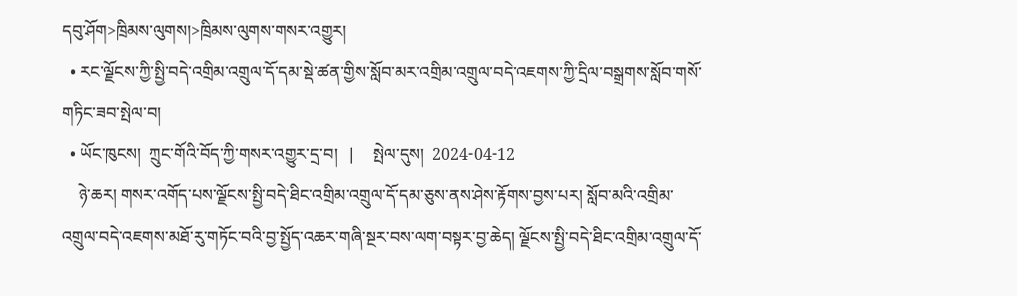དབུ་ཤོག>ཁྲིམས་ལུགས།>ཁྲིམས་ལུགས་གསར་འགྱུར།
  • རང་ལྗོངས་ཀྱི་སྤྱི་བདེ་འགྲིམ་འགྲུལ་དོ་དམ་སྡེ་ཚན་གྱིས་སློབ་མར་འགྲིམ་འགྲུལ་བདེ་འཇགས་ཀྱི་དྲིལ་བསྒྲགས་སློབ་གསོ་གཏིང་ཟབ་སྤེལ་བ།
  • ཡོང་ཁུངས།  ཀྲུང་གོའི་བོད་ཀྱི་གསར་འགྱུར་དྲ་བ།   |     སྤེལ་དུས།  2024-04-12
    ཉེ་ཆར། གསར་འགོད་པས་ལྗོངས་སྤྱི་བདེ་ཐིང་འགྲིམ་འགྲུལ་དོ་དམ་ཅུས་ནས་ཤེས་རྟོགས་བྱས་པར། སློབ་མའི་འགྲིམ་འགྲུལ་བདེ་འཇགས་མཐོ་རུ་གཏོང་བའི་བྱ་སྤྱོད་འཆར་གཞི་སྔར་བས་ལག་བསྟར་བྱ་ཆེད། ལྗོངས་སྤྱི་བདེ་ཐིང་འགྲིམ་འགྲུལ་དོ་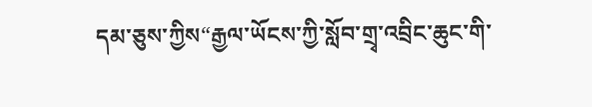དམ་ཅུས་ཀྱིས“རྒྱལ་ཡོངས་ཀྱི་སློབ་གྲྭ་འབྲིང་ཆུང་གི་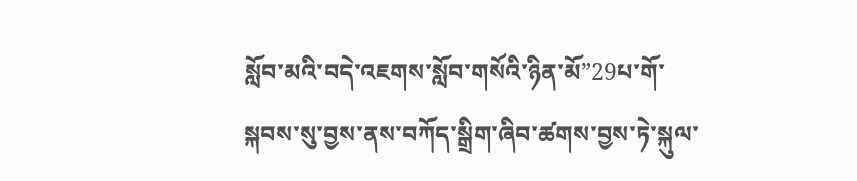སློབ་མའི་བདེ་འཇགས་སློབ་གསོའི་ཉིན་མོ”29པ་གོ་སྐབས་སུ་བྱས་ནས་བཀོད་སྒྲིག་ཞིབ་ཚགས་བྱས་ཏེ་སྐུལ་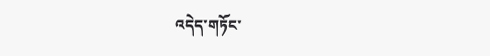འདེད་གཏོང་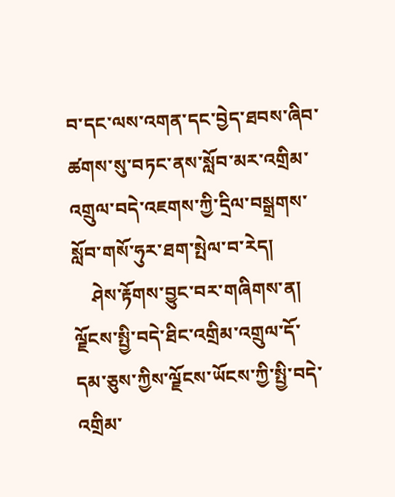བ་དང་ལས་འགན་དང་བྱེད་ཐབས་ཞིབ་ཚགས་སུ་བཏང་ནས་སློབ་མར་འགྲིམ་འགྲུལ་བདེ་འཇགས་ཀྱི་དྲིལ་བསྒྲགས་སློབ་གསོ་ཧུར་ཐག་སྤེལ་བ་རེད།
    ཤེས་རྟོགས་བྱུང་བར་གཞིགས་ན། ལྗོངས་སྤྱི་བདེ་ཐིང་འགྲིམ་འགྲུལ་དོ་དམ་ཅུས་ཀྱིས་ལྗོངས་ཡོངས་ཀྱི་སྤྱི་བདེ་འགྲིམ་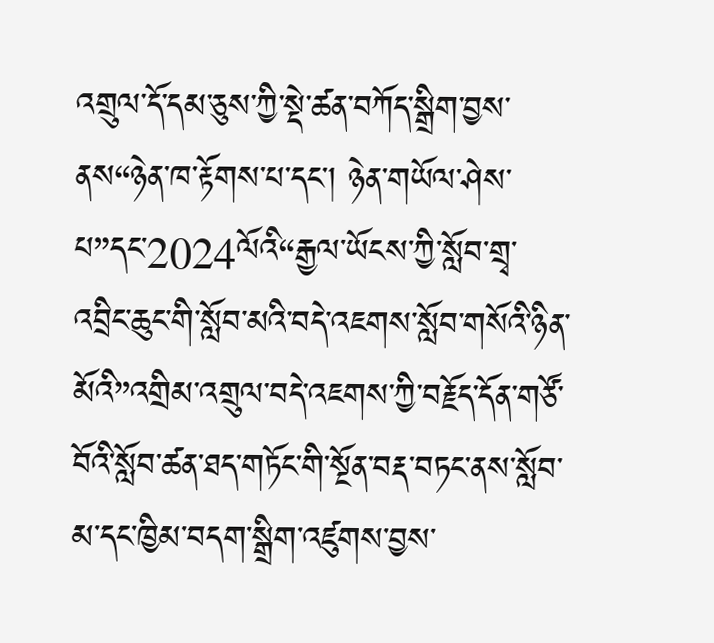འགྲུལ་དོ་དམ་ཅུས་ཀྱི་སྡེ་ཚན་བཀོད་སྒྲིག་བྱས་ནས“ཉེན་ཁ་རྟོགས་པ་དང་། ཉེན་གཡོལ་ཤེས་པ”དང་2024ལོའི“རྒྱལ་ཡོངས་ཀྱི་སློབ་གྲྭ་འབྲིང་ཆུང་གི་སློབ་མའི་བདེ་འཇགས་སློབ་གསོའི་ཉིན་མོའི”འགྲིམ་འགྲུལ་བདེ་འཇགས་ཀྱི་བརྗོད་དོན་གཙོ་བོའི་སློབ་ཚན་ཐད་གཏོང་གི་སྔོན་བརྡ་བཏང་ནས་སློབ་མ་དང་ཁྱིམ་བདག་སྒྲིག་འཛུགས་བྱས་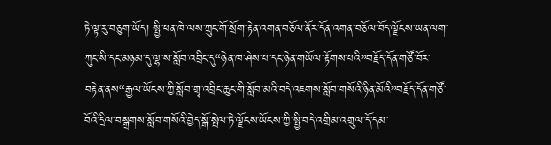ཏེ་ལྟ་རུ་བཅུག་ཡོད། སྤྱི་ཕན་ཁེ་ལས་ཀྲུང་གོ་སྲོག་རྟེན་འགན་བཅོལ་ནོར་དོན་འགན་བཅོལ་བོད་ལྗོངས་ཡན་ལག་ཀུང་སི་དང་མཉམ་དུ་ལྷ་ས་སློབ་འབྲིང་དུ“ཉེན་ཁ་ཤེས་པ་དང་ཉེན་གཡོལ་རྟོགས་པའི”བརྗོད་དོན་གཙོ་བོར་བརྟེན་ནས“རྒྱལ་ཡོངས་ཀྱི་སློབ་གྲྭ་འབྲིང་ཆུང་གི་སློབ་མའི་བདེ་འཇགས་སློབ་གསོའི་ཉིན་མོའི”བརྗོད་དོན་གཙོ་བོའི་དྲིལ་བསྒྲགས་སློབ་གསོའི་བྱེད་སྒོ་སྤེལ་ཏེ་ལྗོངས་ཡོངས་ཀྱི་སྤྱི་བདེ་འགྲིམ་འགྲུལ་དོ་དམ་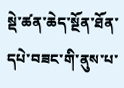སྡེ་ཚན་ཆེད་སྔོན་ཐོན་དཔེ་བཟང་གི་ནུས་པ་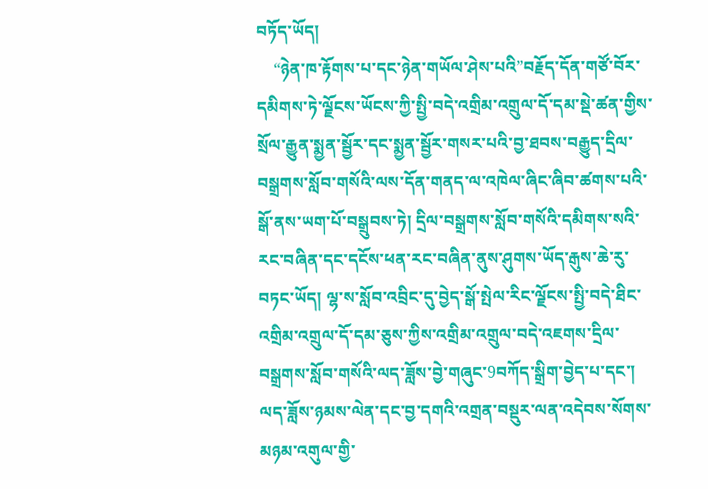བཏོད་ཡོད།
    “ཉེན་ཁ་རྟོགས་པ་དང་ཉེན་གཡོལ་ཤེས་པའི”བརྗོད་དོན་གཙོ་བོར་དམིགས་ཏེ་ལྗོངས་ཡོངས་ཀྱི་སྤྱི་བདེ་འགྲིམ་འགྲུལ་དོ་དམ་སྡེ་ཚན་གྱིས་སྲོལ་རྒྱུན་སྨྱན་སྦྱོར་དང་སྨྱན་སྦྱོར་གསར་པའི་བྱ་ཐབས་བརྒྱུད་དྲིལ་བསྒྲགས་སློབ་གསོའི་ལས་དོན་གནད་ལ་འཁེལ་ཞིང་ཞིབ་ཚགས་པའི་སྒོ་ནས་ཡག་པོ་བསྒྲུབས་ཏེ། དྲིལ་བསྒྲགས་སློབ་གསོའི་དམིགས་སའི་རང་བཞིན་དང་དངོས་ཕན་རང་བཞིན་ནུས་ཤུགས་ཡོད་རྒུས་ཆེ་རུ་བཏང་ཡོད། ལྷ་ས་སློབ་འབྲིང་དུ་བྱེད་སྒོ་སྤེལ་རིང་ལྗོངས་སྤྱི་བདེ་ཐིང་འགྲིམ་འགྲུལ་དོ་དམ་ཅུས་ཀྱིས་འགྲིམ་འགྲུལ་བདེ་འཇགས་དྲིལ་བསྒྲགས་སློབ་གསོའི་ལད་ཟློས་བྱེ་གཞུང་9བཀོད་སྒྲིག་བྱེད་པ་དང་། ལད་ཟློས་ཉམས་ལེན་དང་བྱ་དགའི་འགྲན་བསྡུར་ལན་འདེབས་སོགས་མཉམ་འགུལ་གྱི་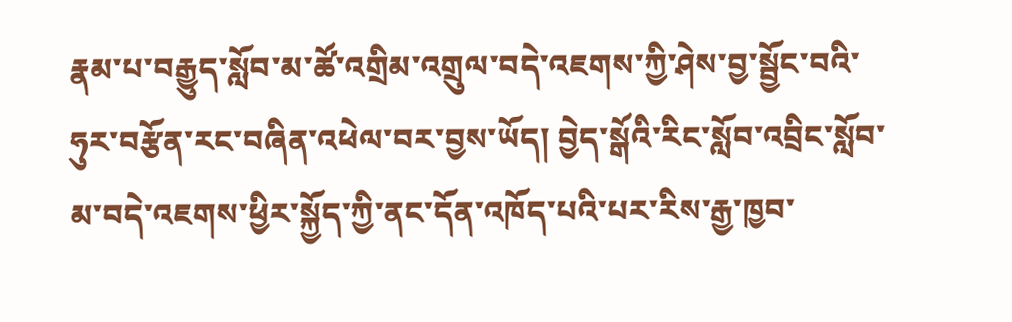རྣམ་པ་བརྒྱུད་སློབ་མ་ཚོ་འགྲིམ་འགྲུལ་བདེ་འཇགས་ཀྱི་ཤེས་བྱ་སྦྱོང་བའི་ཧུར་བརྩོན་རང་བཞིན་འཕེལ་བར་བྱས་ཡོད། བྱེད་སྒོའི་རིང་སློབ་འབྲིང་སློབ་མ་བདེ་འཇགས་ཕྱིར་སྐྱོད་ཀྱི་ནང་དོན་འཁོད་པའི་པར་རིས་རྒྱ་ཁྱབ་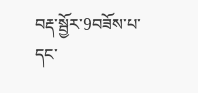བརྡ་སྦྱོར་9བཟོས་པ་དང་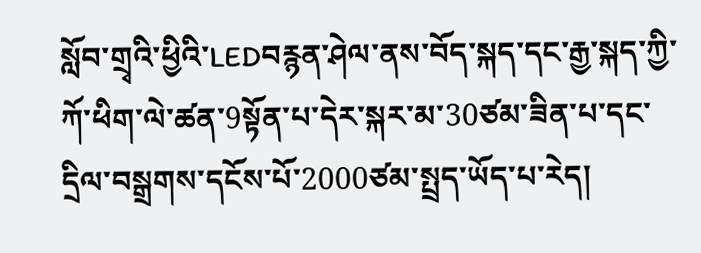སློབ་གྲྭའི་ཕྱིའི་LEDབརྙན་ཤེལ་ནས་བོད་སྐད་དང་རྒྱ་སྐད་ཀྱི་ཀོ་ཕིག་ལེ་ཚན་9སྟོན་པ་དེར་སྐར་མ་30ཙམ་ཟིན་པ་དང་དྲིལ་བསྒྲགས་དངོས་པོ་2000ཙམ་སྤྲད་ཡོད་པ་རེད།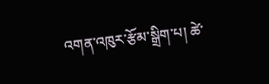འགན་འཁུར་རྩོམ་སྒྲིག་པ། ཚེ་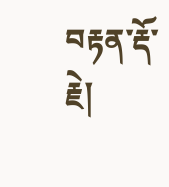བརྟན་རྡོ་རྗེ།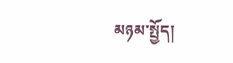མཉམ་སྤྱོད།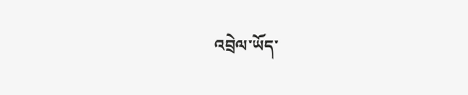འབྲེལ་ཡོད་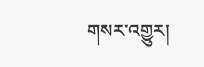གསར་འགྱུར།